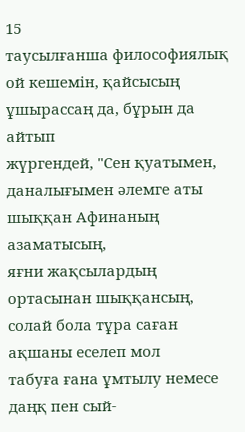15
таусылғанша философиялық ой кешемін, қайсысың ұшырассаң да, бұрын да айтып
жүргендей, "Сен қуатымен, даналығымен әлемге аты шыққан Афинаның азаматысың,
яғни жақсылардың ортасынан шыққансың, солай бола тұра саған ақшаны еселеп мол
табуға ғана ұмтылу немесе даңқ пен сый-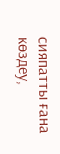сияпатты ғана көздеу,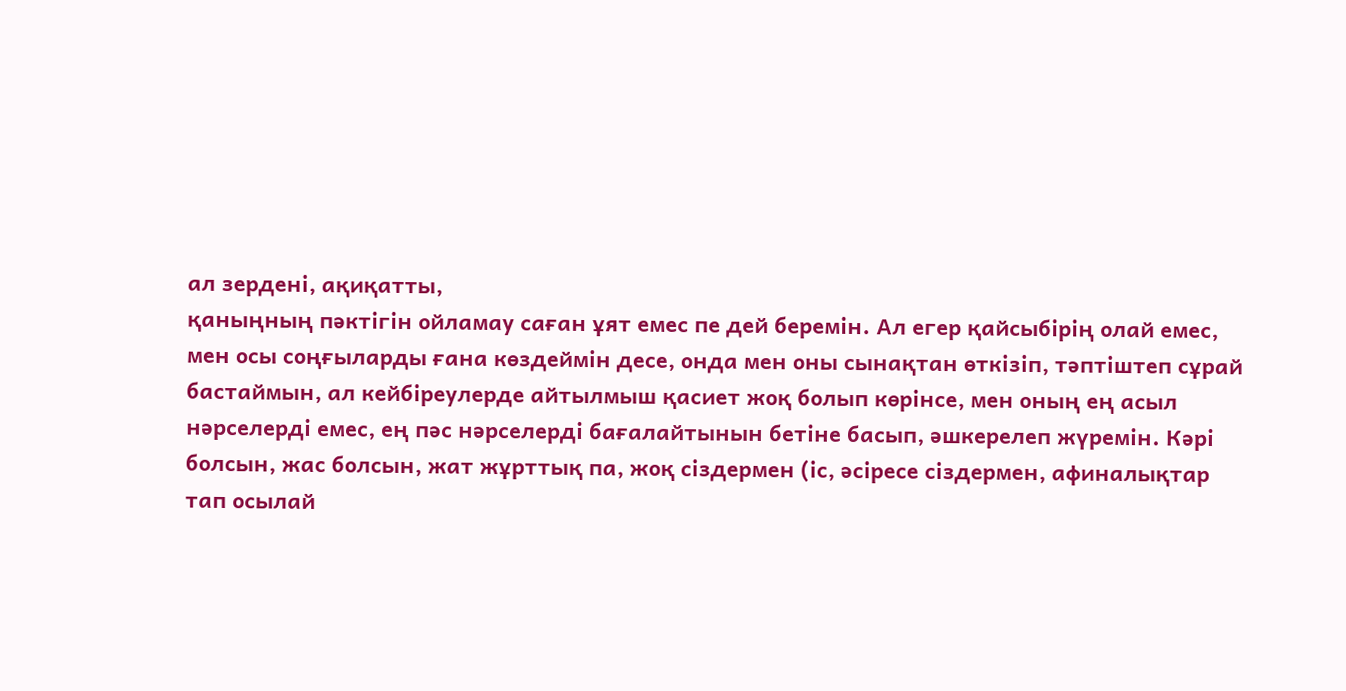ал зердені, ақиқатты,
қаныңның пәктігін ойламау саған ұят емес пе дей беремін. Ал егер қайсыбірің олай емес,
мен осы соңғыларды ғана көздеймін десе, онда мен оны сынақтан өткізіп, тәптіштеп сұрай
бастаймын, ал кейбіреулерде айтылмыш қасиет жоқ болып көрінсе, мен оның ең асыл
нәрселерді емес, ең пәс нәрселерді бағалайтынын бетіне басып, әшкерелеп жүремін. Кәрі
болсын, жас болсын, жат жұрттық па, жоқ сіздермен (іс, әсіресе сіздермен, афиналықтар
тап осылай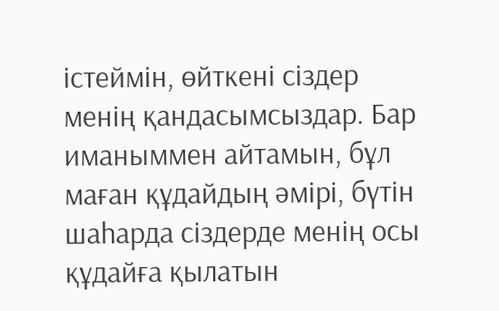істеймін, өйткені сіздер менің қандасымсыздар. Бар иманыммен айтамын, бұл
маған құдайдың әмірі, бүтін шаһарда сіздерде менің осы құдайға қылатын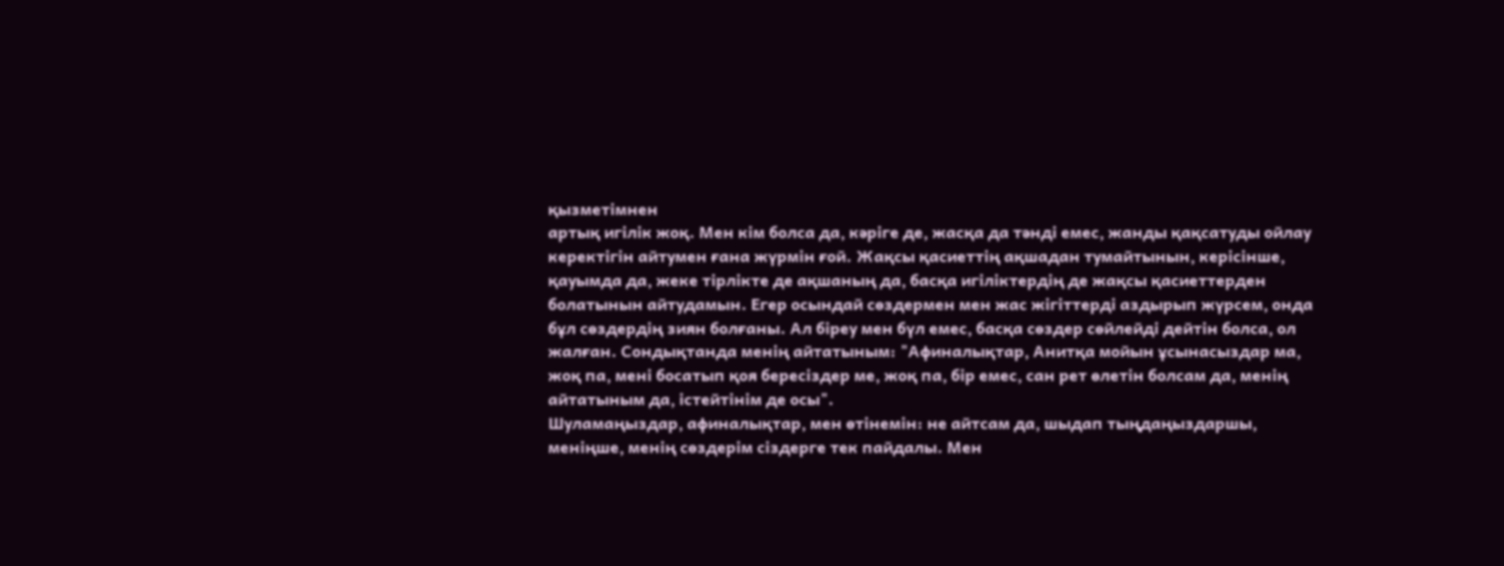қызметімнен
артық игілік жоқ. Мен кім болса да, кәріге де, жасқа да тәнді емес, жанды қақсатуды ойлау
керектігін айтумен ғана жүрмін ғой. Жақсы қасиеттің ақшадан тумайтынын, керісінше,
қауымда да, жеке тірлікте де ақшаның да, басқа игіліктердің де жақсы қасиеттерден
болатынын айтудамын. Егер осындай сөздермен мен жас жігіттерді аздырып жүрсем, онда
бұл сөздердің зиян болғаны. Ал біреу мен бүл емес, басқа сөздер сөйлейді дейтін болса, ол
жалған. Сондықтанда менің айтатыным: "Афиналықтар, Анитқа мойын ұсынасыздар ма,
жоқ па, мені босатып қоя бересіздер ме, жоқ па, бір емес, сан рет өлетін болсам да, менің
айтатыным да, істейтінім де осы".
Шуламаңыздар, афиналықтар, мен өтінемін: не айтсам да, шыдап тыңдаңыздаршы,
меніңше, менің сөздерім сіздерге тек пайдалы. Мен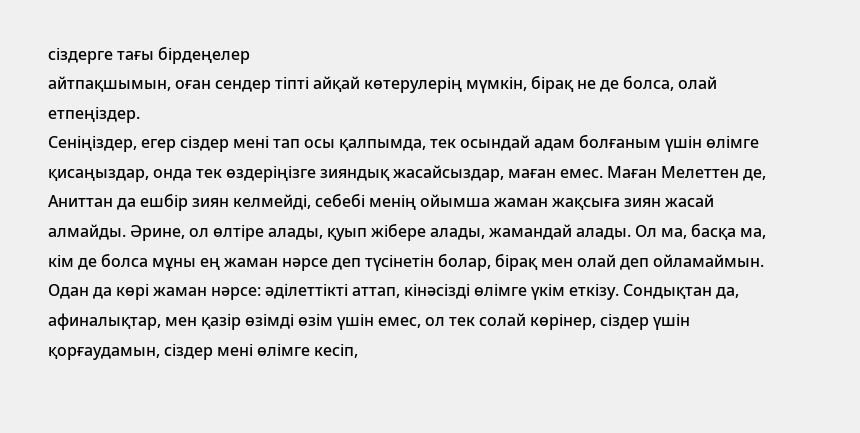сіздерге тағы бірдеңелер
айтпақшымын, оған сендер тіпті айқай көтерулерің мүмкін, бірақ не де болса, олай
етпеңіздер.
Сеніңіздер, егер сіздер мені тап осы қалпымда, тек осындай адам болғаным үшін өлімге
қисаңыздар, онда тек өздеріңізге зияндық жасайсыздар, маған емес. Маған Мелеттен де,
Аниттан да ешбір зиян келмейді, себебі менің ойымша жаман жақсыға зиян жасай
алмайды. Әрине, ол өлтіре алады, қуып жібере алады, жамандай алады. Ол ма, басқа ма,
кім де болса мұны ең жаман нәрсе деп түсінетін болар, бірақ мен олай деп ойламаймын.
Одан да көрі жаман нәрсе: әділеттікті аттап, кінәсізді өлімге үкім еткізу. Сондықтан да,
афиналықтар, мен қазір өзімді өзім үшін емес, ол тек солай көрінер, сіздер үшін
қорғаудамын, сіздер мені өлімге кесіп,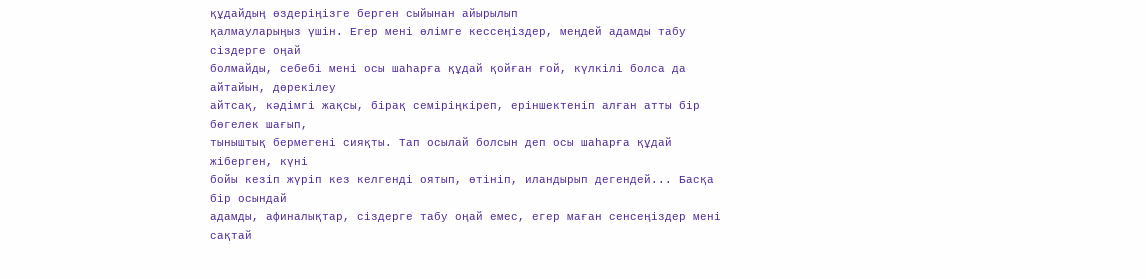құдайдың өздеріңізге берген сыйынан айырылып
қалмауларыңыз үшін. Егер мені өлімге кессеңіздер, меңдей адамды табу сіздерге оңай
болмайды, себебі мені осы шаһарға құдай қойған ғой, күлкілі болса да айтайын, дөрекілеу
айтсақ, кәдімгі жақсы, бірақ семіріңкіреп, еріншектеніп алған атты бір бөгелек шағып,
тыныштық бермегені сияқты. Тап осылай болсын деп осы шаһарға құдай жіберген, күні
бойы кезіп жүріп кез келгенді оятып, өтініп, иландырып дегендей... Басқа бір осындай
адамды, афиналықтар, сіздерге табу оңай емес, егер маған сенсеңіздер мені сақтай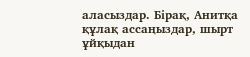аласыздар. Бірақ, Анитқа құлақ ассаңыздар, шырт ұйқыдан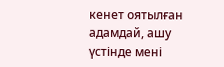кенет оятылған адамдай, ашу
үстінде мені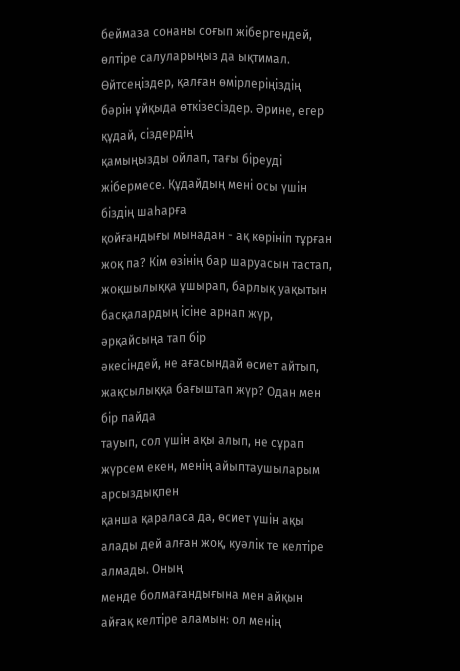беймаза сонаны соғып жібергендей, өлтіре салуларыңыз да ықтимал.
Өйтсеңіздер, қалған өмірлеріңіздің бәрін ұйқыда өткізесіздер. Әрине, егер құдай, сіздердің
қамыңызды ойлап, тағы біреуді жібермесе. Құдайдың мені осы үшін біздің шаһарға
қойғандығы мынадан - ақ көрініп тұрған жоқ па? Кім өзінің бар шаруасын тастап,
жоқшылыққа ұшырап, барлық уақытын басқалардың ісіне арнап жүр, әрқайсыңа тап бір
әкесіндей, не ағасындай өсиет айтып, жақсылыққа бағыштап жүр? Одан мен бір пайда
тауып, сол үшін ақы алып, не сұрап жүрсем екен, менің айыптаушыларым арсыздықпен
қанша қараласа да, өсиет үшін ақы алады дей алған жоқ, куәлік те келтіре алмады. Оның
менде болмағандығына мен айқын айғақ келтіре аламын: ол менің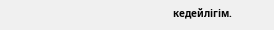кедейлігім.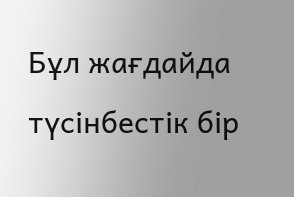Бұл жағдайда түсінбестік бір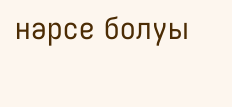нәрсе болуы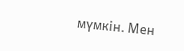мүмкін. Мен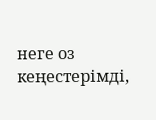неге оз кеңестерімді,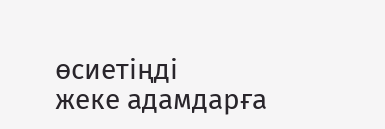өсиетіңді
жеке адамдарға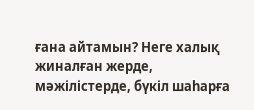ғана айтамын? Неге халық жиналған жерде, мәжілістерде, бүкіл шаһарға